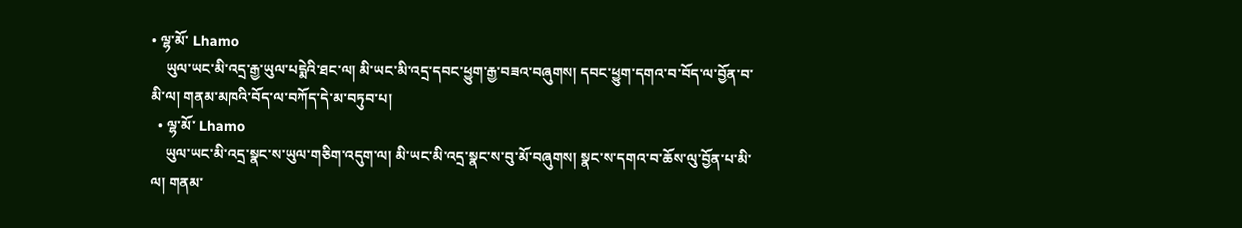• ལྷ་མོ་ Lhamo
    ཡུལ་ཡང་མི་འདྲ་རྒྱ་ཡུལ་པདྨེའི་ཐང་ལ། མི་ཡང་མི་འདྲ་དབང་ཕྱུག་རྒྱ་བཟའ་བཞུགས། དབང་ཕྱུག་དགའ་བ་བོད་ལ་བྱོན་བ་མི་ལ། གནམ་མཁའི་བོད་ལ་བཀོད་དེ་མ་བཏུབ་པ།
  • ལྷ་མོ་ Lhamo
    ཡུལ་ཡང་མི་འདྲ་སྣང་ས་ཡུལ་གཅིག་འདུག་ལ། མི་ཡང་མི་འདྲ་སྣང་ས་བུ་མོ་བཞུགས། སྣང་ས་དགའ་བ་ཆོས་ལུ་བྱོན་པ་མི་ལ། གནམ་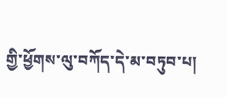གྱི་ཕྱོགས་ལུ་བཀོད་དེ་མ་བཏུབ་པ།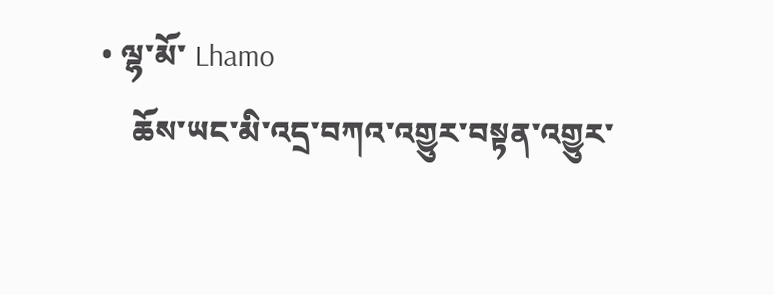• ལྷ་མོ་ Lhamo
    ཆོས་ཡང་མི་འདྲ་བཀའ་འགྱུར་བསྟན་འགྱུར་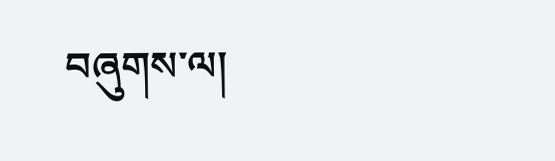བཞུགས་ལ།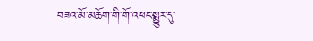བཟའ་མོ་མཆོག་གི་གོ་འཕང་སྨྱུར་དུ་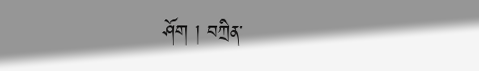ཤོག ། བཀྲིན་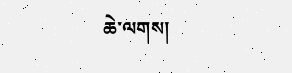ཆེ་ལགས།